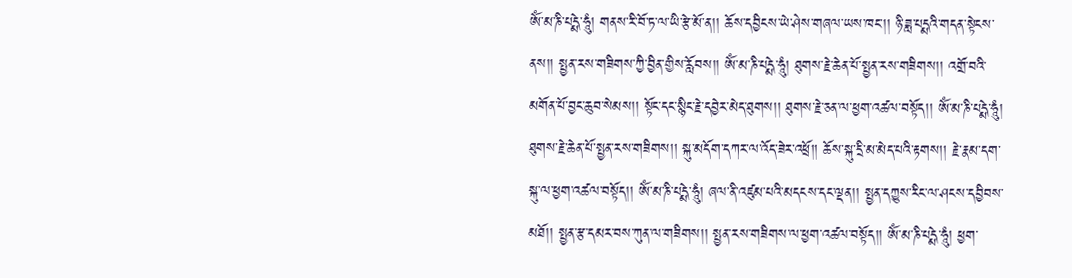ཨོཾ་མ་ཎི་པདྨེ་ཧཱུཾ། གནས་རི་བོ་ཏ་ལ་ཡི་རྩེ་མོ་ན།། ཆོས་དབྱིངས་ཡེ་ཤེས་གཞལ་ཡས་ཁང་།། ཉི་ཟླ་པདྨའི་གདན་སྟེངས་ནས།། སྤྱན་རས་གཟིགས་ཀྱི་བྱིན་གྱིས་རློབས།། ཨོཾ་མ་ཎི་པདྨེ་ཧཱུཾ། ཐུགས་རྗེ་ཆེན་པོ་སྤྱན་རས་གཟིགས།། འགྲོ་བའི་མགོན་པོ་བྱང་ཆུབ་སེམས།། སྟོང་དང་སྙིང་རྗེ་དབྱེར་མེད་ཐུགས།། ཐུགས་རྗེ་ཅན་ལ་ཕྱག་འཚལ་བསྟོད།། ཨོཾ་མ་ཎི་པདྨེ་ཧཱུཾ། ཐུགས་རྗེ་ཆེན་པོ་སྤྱན་རས་གཟིགས།། སྐུ་མདོག་དཀར་ལ་འོད་ཟེར་འཕྲོ།། ཆོས་སྐུ་དྲི་མ་མེད་པའི་རྟགས།། རྗེ་རྣམ་དག་སྐུ་ལ་ཕྱག་འཚལ་བསྟོད།། ཨོཾ་མ་ཎི་པདྨེ་ཧཱུཾ། ཞལ་ནི་འཛུམ་པའི་མདངས་དང་ལྡན།། སྤྱན་དཀྱུས་རིང་ལ་ཤངས་དབྱིབས་མཐོ།། སྤྱན་རྩ་དམར་བས་ཀུན་ལ་གཟིགས།། སྤྱན་རས་གཟིགས་ལ་ཕྱག་འཚལ་བསྟོད།། ཨོཾ་མ་ཎི་པདྨེ་ཧཱུཾ། ཕྱག་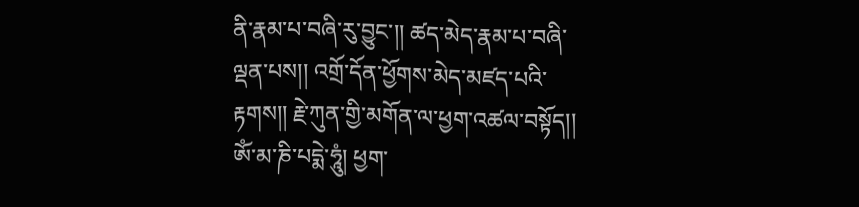ནི་རྣམ་པ་བཞི་རུ་བྱུང་།། ཚད་མེད་རྣམ་པ་བཞི་ལྡན་པས།། འགྲོ་དོན་ཕྱོགས་མེད་མཛད་པའི་རྟགས།། རྗེ་ཀུན་གྱི་མགོན་ལ་ཕྱག་འཚལ་བསྟོད།། ཨོཾ་མ་ཎི་པདྨེ་ཧཱུཾ། ཕྱག་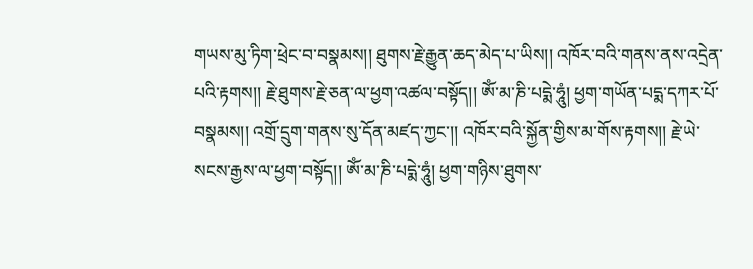གཡས་མུ་ཏིག་ཕྲེང་བ་བསྣམས།། ཐུགས་རྗེ་རྒྱུན་ཆད་མེད་པ་ཡིས།། འཁོར་བའི་གནས་ནས་འདྲེན་པའི་རྟགས།། རྗེ་ཐུགས་རྗེ་ཅན་ལ་ཕྱག་འཚལ་བསྟོད།། ཨོཾ་མ་ཎི་པདྨེ་ཧཱུཾ། ཕྱག་གཡོན་པདྨ་དཀར་པོ་བསྣམས།། འགྲོ་དྲུག་གནས་སུ་དོན་མཛད་ཀྱང་།། འཁོར་བའི་སྐྱོན་གྱིས་མ་གོས་རྟགས།། རྗེ་ཡེ་སངས་རྒྱས་ལ་ཕྱག་བསྟོད།། ཨོཾ་མ་ཎི་པདྨེ་ཧཱུཾ། ཕྱག་གཉིས་ཐུགས་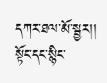དཀར་ཐལ་མོ་སྦྱར།། སྟོང་དང་སྙིང་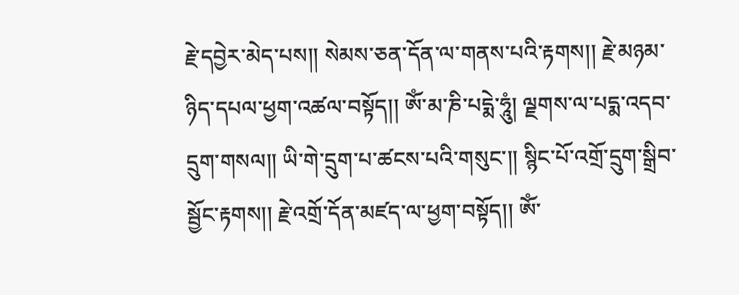རྗེ་དབྱེར་མེད་པས།། སེམས་ཅན་དོན་ལ་གནས་པའི་རྟགས།། རྗེ་མཉམ་ཉིད་དཔལ་ཕྱག་འཚལ་བསྟོད།། ཨོཾ་མ་ཎི་པདྨེ་ཧཱུཾ། ལྗགས་ལ་པདྨ་འདབ་དྲུག་གསལ།། ཡི་གེ་དྲུག་པ་ཚངས་པའི་གསུང་།། སྙིང་པོ་འགྲོ་དྲུག་སྒྲིབ་སྦྱོང་རྟགས།། རྗེ་འགྲོ་དོན་མཛད་ལ་ཕྱག་བསྟོད།། ཨོཾ་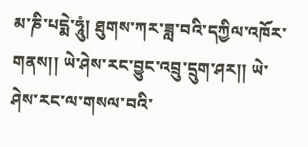མ་ཎི་པདྨེ་ཧཱུཾ། ཐུགས་ཀར་ཟླ་བའི་དཀྱིལ་འཁོར་གནས།། ཡེ་ཤེས་རང་བྱུང་འབྲུ་དྲུག་ཤར།། ཡེ་ཤེས་རང་ལ་གསལ་བའི་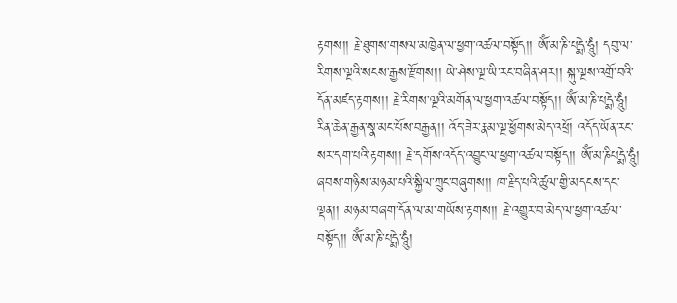རྟགས།། རྗེ་ཐུགས་གསལ་མཁྱེན་ལ་ཕྱག་འཚལ་བསྟོད།། ཨོཾ་མ་ཎི་པདྨེ་ཧཱུཾ། དབུ་ལ་རིགས་ལྔའི་སངས་རྒྱས་རྫོགས།། ཡེ་ཤེས་ལྔ་ཡི་རང་བཞིན་ཤར།། སྐུ་ལྔས་འགྲོ་བའི་དོན་མཛད་རྟགས།། རྗེ་རིགས་ལྔའི་མགོན་ལ་ཕྱག་འཚལ་བསྟོད།། ཨོཾ་མ་ཎི་པདྨེ་ཧཱུཾ། རིན་ཆེན་རྒྱན་སྣ་མང་པོས་བརྒྱན།། འོད་ཟེར་རྣམ་ལྔ་ཕྱོགས་མེད་འཕྲོ། འདོད་ཡོན་རང་སར་དག་པའི་རྟགས།། རྗེ་དགོས་འདོད་འབྱུང་ལ་ཕྱག་འཚལ་བསྟོད།། ཨོཾ་མ་ཎིཔདྨེ་ཧཱུཾ། ཞབས་གཉིས་མཉམ་པའི་སྐྱིལ་ཀྲུང་བཞུགས།། ཁ་རྗིད་པའི་ཚུལ་གྱི་མདངས་དང་ལྡན།། མཉམ་བཞག་དོན་ལ་མ་གཡོས་རྟགས།། རྗེ་འགྱུར་བ་མེད་ལ་ཕྱག་འཚལ་བསྟོད།། ཨོཾ་མ་ཎི་པདྨེ་ཧཱུཾ།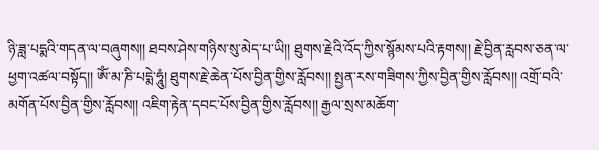ཉི་ཟླ་པདྨའི་གདན་ལ་བཞུགས།། ཐབས་ཤེས་གཉིས་སུ་མེད་པ་ཡི།། ཐུགས་རྗེའི་འོད་ཀྱིས་སྙོམས་པའི་རྟགས།། རྗེ་བྱིན་རླབས་ཅན་ལ་ཕྱག་འཚལ་བསྟོད།། ཨོཾ་མ་ཎི་པདྨེ་ཧཱུཾ། ཐུགས་རྗེ་ཆེན་པོས་བྱིན་གྱིས་རློབས།། སྤྱན་རས་གཟིགས་ཀྱིས་བྱིན་གྱིས་རློབས།། འགྲོ་བའི་མགོན་པོས་བྱིན་གྱིས་རློབས།། འཇིག་རྟེན་དབང་པོས་བྱིན་གྱིས་རློབས།། རྒྱལ་སྲས་མཆོག་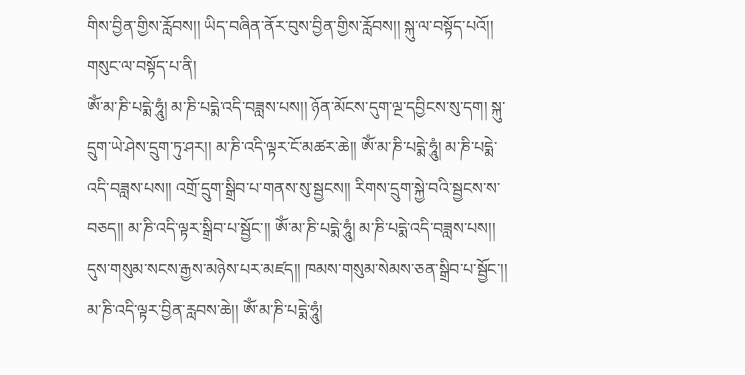གིས་བྱིན་གྱིས་རློབས།། ཡིད་བཞིན་ནོར་བུས་བྱིན་གྱིས་རློབས།། སྐུ་ལ་བསྟོད་པའོ།།
གསུང་ལ་བསྟོད་པ་ནི།
ཨོཾ་མ་ཎི་པདྨེ་ཧཱུཾ། མ་ཎི་པདྨེ་འདི་བཟླས་པས།། ཉོན་མོངས་དུག་ལྔ་དབྱིངས་སུ་དག། སྐུ་དྲུག་ཡེ་ཤེས་དྲུག་ཏུ་ཤར།། མ་ཎི་འདི་ལྟར་ངོ་མཚར་ཆེ།། ཨོཾ་མ་ཎི་པདྨེ་ཧཱུཾ། མ་ཎི་པདྨེ་འདི་བཟླས་པས།། འགྲོ་དྲུག་སྒྲིབ་པ་གནས་སུ་སྦྱངས།། རིགས་དྲུག་སྐྱེ་བའི་སྦྱངས་ས་བཅད།། མ་ཎི་འདི་ལྟར་སྒྲིབ་པ་སྦྱོང་།། ཨོཾ་མ་ཎི་པདྨེ་ཧཱུཾ། མ་ཎི་པདྨེ་འདི་བཟླས་པས།། དུས་གསུམ་སངས་རྒྱས་མཉེས་པར་མཛད།། ཁམས་གསུམ་སེམས་ཅན་སྒྲིབ་པ་སྦྱོང་།། མ་ཎི་འདི་ལྟར་བྱིན་རླབས་ཆེ།། ཨོཾ་མ་ཎི་པདྨེ་ཧཱུཾ།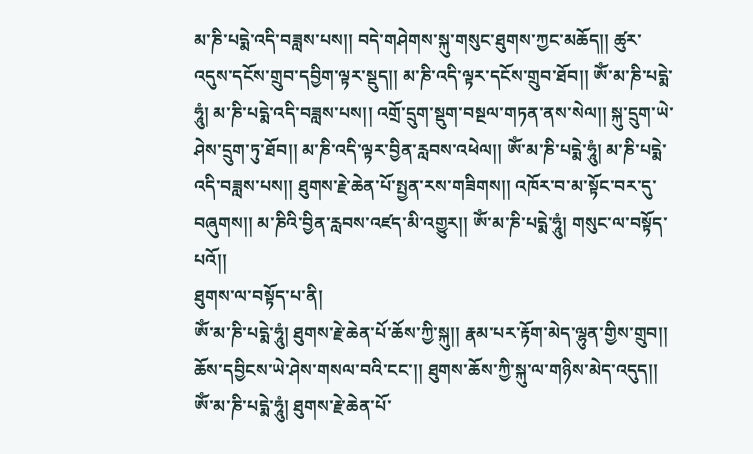མ་ཎི་པདྨེ་འདི་བཟླས་པས།། བདེ་གཤེགས་སྐུ་གསུང་ཐུགས་ཀྱང་མཆོད།། ཚུར་འདུས་དངོས་གྲུབ་དབྱིག་ལྟར་སྡུད།། མ་ཎི་འདི་ལྟར་དངོས་གྲུབ་ཐོབ།། ཨོཾ་མ་ཎི་པདྨེ་ཧཱུཾ། མ་ཎི་པདྨེ་འདི་བཟླས་པས།། འགྲོ་དྲུག་སྡུག་བསྔལ་གཏན་ནས་སེལ།། སྐུ་དྲུག་ཡེ་ཤེས་དྲུག་ཏུ་ཐོབ།། མ་ཎི་འདི་ལྟར་བྱིན་རླབས་འཕེལ།། ཨོཾ་མ་ཎི་པདྨེ་ཧཱུཾ། མ་ཎི་པདྨེ་འདི་བཟླས་པས།། ཐུགས་རྗེ་ཆེན་པོ་སྤྱན་རས་གཟིགས།། འཁོར་བ་མ་སྟོང་བར་དུ་བཞུགས།། མ་ཎིའི་བྱིན་རླབས་འཛད་མི་འགྱུར།། ཨོཾ་མ་ཎི་པདྨེ་ཧཱུཾ། གསུང་ལ་བསྟོད་པའོ།།
ཐུགས་ལ་བསྟོད་པ་ནི།
ཨོཾ་མ་ཎི་པདྨེ་ཧཱུཾ། ཐུགས་རྗེ་ཆེན་པོ་ཆོས་ཀྱི་སྐུ།། རྣམ་པར་རྟོག་མེད་ལྷུན་གྱིས་གྲུབ།། ཆོས་དབྱིངས་ཡེ་ཤེས་གསལ་བའི་ངང་།། ཐུགས་ཆོས་ཀྱི་སྐུ་ལ་གཉིས་མེད་འདུད།། ཨོཾ་མ་ཎི་པདྨེ་ཧཱུཾ། ཐུགས་རྗེ་ཆེན་པོ་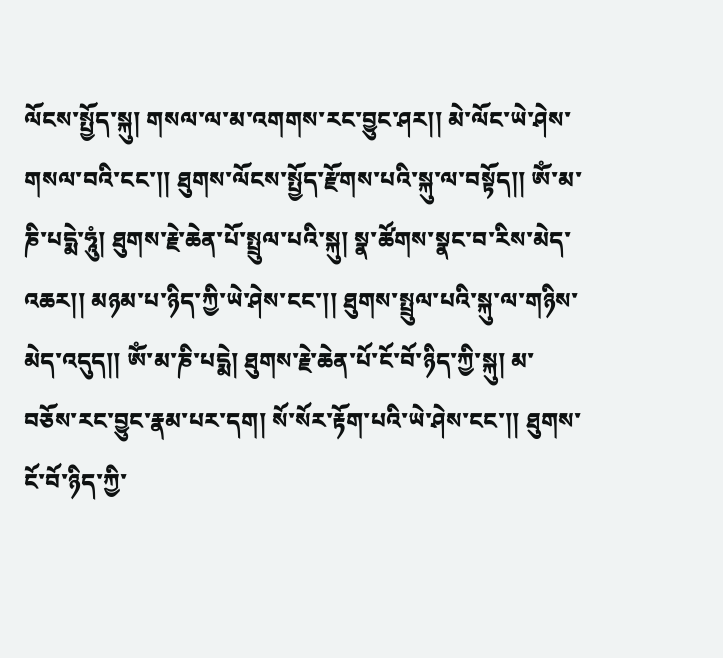ལོངས་སྤྱོད་སྐུ། གསལ་ལ་མ་འགགས་རང་བྱུང་ཤར།། མེ་ལོང་ཡེ་ཤེས་གསལ་བའི་ངང་།། ཐུགས་ལོངས་སྤྱོད་རྫོགས་པའི་སྐུ་ལ་བསྟོད།། ཨོཾ་མ་ཎི་པདྨེ་ཧཱུཾ། ཐུགས་རྗེ་ཆེན་པོ་སྤྲུལ་པའི་སྐུ། སྣ་ཚོགས་སྣང་བ་རིས་མེད་འཆར།། མཉམ་པ་ཉིད་ཀྱི་ཡེ་ཤེས་ངང་།། ཐུགས་སྤྲུལ་པའི་སྐུ་ལ་གཉིས་མེད་འདུད།། ཨོཾ་མ་ཎི་པདྨེ། ཐུགས་རྗེ་ཆེན་པོ་ངོ་བོ་ཉིད་ཀྱི་སྐུ། མ་བཅོས་རང་བྱུང་རྣམ་པར་དག། སོ་སོར་རྟོག་པའི་ཡེ་ཤེས་ངང་།། ཐུགས་ངོ་བོ་ཉིད་ཀྱི་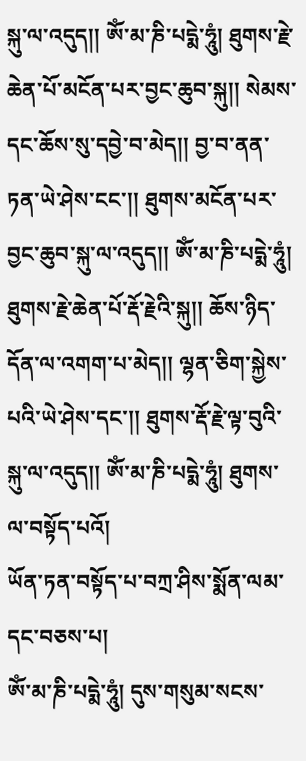སྐུ་ལ་འདུད།། ཨོཾ་མ་ཎི་པདྨེ་ཧཱུཾ། ཐུགས་རྗེ་ཆེན་པོ་མངོན་པར་བྱང་ཆུབ་སྐུ།། སེམས་དང་ཆོས་སུ་དབྱེ་བ་མེད།། བྱ་བ་ནན་ཏན་ཡེ་ཤེས་ངང་།། ཐུགས་མངོན་པར་བྱང་ཆུབ་སྐུ་ལ་འདུད།། ཨོཾ་མ་ཎི་པདྨེ་ཧཱུཾ། ཐུགས་རྗེ་ཆེན་པོ་རྡོ་རྗེའི་སྐུ།། ཆོས་ཉིད་དོན་ལ་འགག་པ་མེད།། ལྷན་ཅིག་སྐྱེས་པའི་ཡེ་ཤེས་དང་།། ཐུགས་རྡོ་རྗེ་ལྟ་བུའི་སྐུ་ལ་འདུད།། ཨོཾ་མ་ཎི་པདྨེ་ཧཱུཾ། ཐུགས་ལ་བསྟོད་པའོ།
ཡོན་ཏན་བསྟོད་པ་བཀྲ་ཤིས་སྨོན་ལམ་དང་བཅས་པ།
ཨོཾ་མ་ཎི་པདྨེ་ཧཱུཾ། དུས་གསུམ་སངས་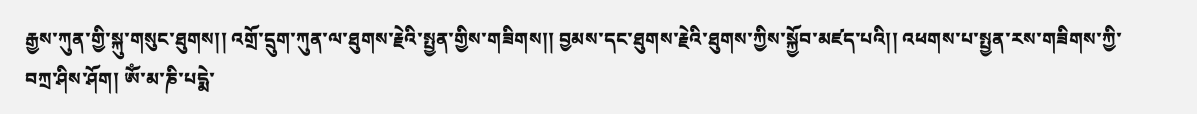རྒྱས་ཀུན་གྱི་སྐུ་གསུང་ཐུགས།། འགྲོ་དྲུག་ཀུན་ལ་ཐུགས་རྗེའི་སྤྱན་གྱིས་གཟིགས།། བྱམས་དང་ཐུགས་རྗེའི་ཐུགས་ཀྱིས་སྐྱོབ་མཛད་པའི།། འཕགས་པ་སྤྱན་རས་གཟིགས་ཀྱི་བཀྲ་ཤིས་ཤོག། ཨོཾ་མ་ཎི་པདྨེ་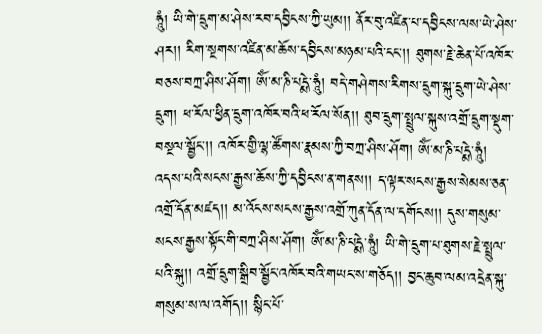ཧཱུཾ། ཡི་གེ་དྲུག་མ་ཤེས་རབ་དབྱིངས་ཀྱི་ཡུམ།། ནོར་བུ་འཛིན་པ་དབྱིངས་ལས་ཡེ་ཤེས་ཤར།། རིག་སྔགས་འཛིན་མ་ཆོས་དབྱིངས་མཉམ་པའི་ངང་།། ཐུགས་རྗེ་ཆེན་པོ་འཁོར་བཅས་བཀྲ་ཤིས་ཤོག། ཨོཾ་མ་ཎི་པདྨེ་ཧཱུཾ། བདེ་གཤེགས་རིགས་དྲུག་སྐུ་དྲུག་ཡེ་ཤེས་དྲུག། ཕ་རོལ་ཕྱིན་དྲུག་འཁོར་བའི་ཕ་རོལ་སོན།། ཐུབ་དྲུག་སྤྲུལ་སྐུས་འགྲོ་དྲུག་སྡུག་བསྔལ་སྦྱོང་།། འཁོར་གྱི་ལྷ་ཚོགས་རྣམས་ཀྱི་བཀྲ་ཤིས་ཤོག། ཨོཾ་མ་ཎི་པདྨེ་ཧཱུཾ། འདས་པའི་སངས་རྒྱས་ཆོས་ཀྱི་དབྱིངས་ན་གནས།། ད་ལྟར་སངས་རྒྱས་སེམས་ཅན་འགྲོ་དོན་མཛད།། མ་འོངས་སངས་རྒྱས་འགྲོ་ཀུན་དོན་ལ་དགོངས།། དུས་གསུམ་སངས་རྒྱས་སྟོང་གི་བཀྲ་ཤིས་ཤོག། ཨོཾ་མ་ཎི་པདྨེ་ཧཱུཾ། ཡི་གེ་དྲུག་པ་ཐུགས་རྗེ་སྤྲུལ་པའི་སྐུ།། འགྲོ་དྲུག་སྒྲིབ་སྦྱོང་འཁོར་བའི་གཡང་ས་གཅོད།། བྱང་ཆུབ་ལམ་འདྲེན་སྐུ་གསུམ་ས་ལ་འགོད།། སྙིང་པོ་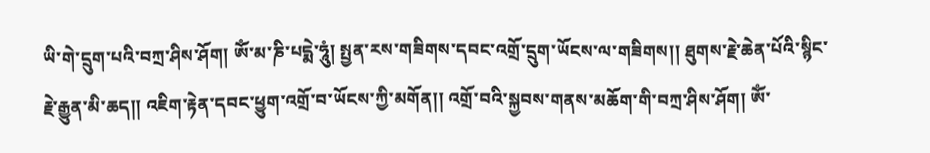ཡི་གེ་དྲུག་པའི་བཀྲ་ཤིས་ཤོག། ཨོཾ་མ་ཎི་པདྨེ་ཧཱུཾ། སྤྱན་རས་གཟིགས་དབང་འགྲོ་དྲུག་ཡོངས་ལ་གཟིགས།། ཐུགས་རྗེ་ཆེན་པོའི་སྙིང་རྗེ་རྒྱུན་མི་ཆད།། འཇིག་རྟེན་དབང་ཕྱུག་འགྲོ་བ་ཡོངས་ཀྱི་མགོན།། འགྲོ་བའི་སྐྱབས་གནས་མཆོག་གི་བཀྲ་ཤིས་ཤོག། ཨོཾ་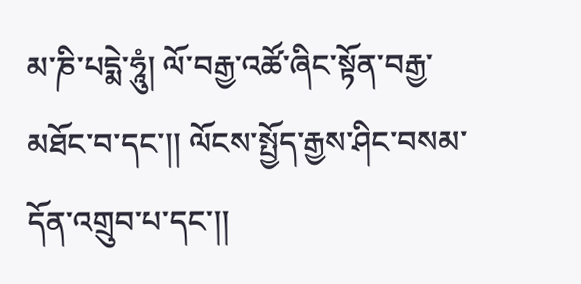མ་ཎི་པདྨེ་ཧཱུཾ། ལོ་བརྒྱ་འཚོ་ཞིང་སྟོན་བརྒྱ་མཐོང་བ་དང་།། ལོངས་སྤྱོད་རྒྱས་ཤིང་བསམ་དོན་འགྲུབ་པ་དང་།།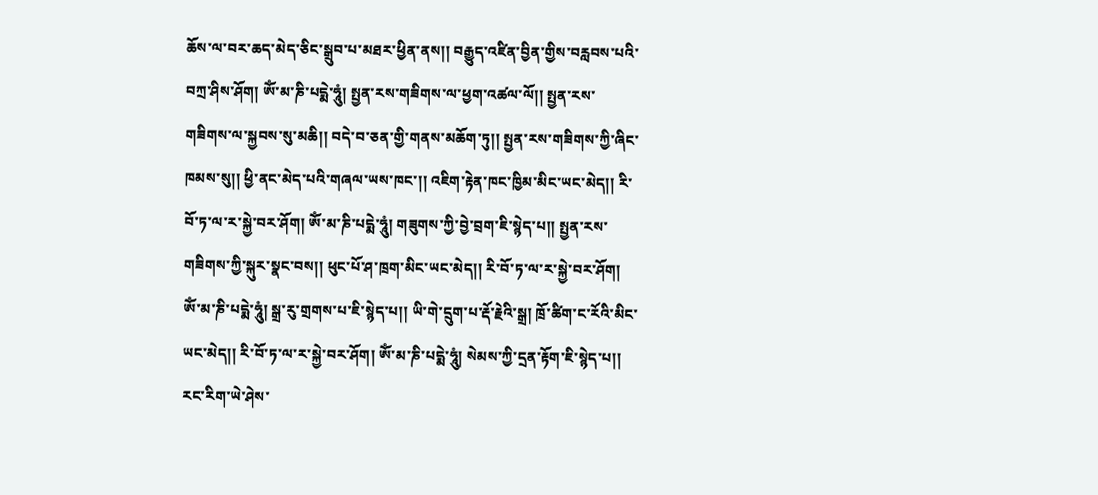ཆོས་ལ་བར་ཆད་མེད་ཅིང་སྒྲུབ་པ་མཐར་ཕྱིན་ནས།། བརྒྱུད་འཛིན་བྱིན་གྱིས་བརླབས་པའི་བཀྲ་ཤིས་ཤོག། ཨོཾ་མ་ཎི་པདྨེ་ཧཱུཾ། སྤྱན་རས་གཟིགས་ལ་ཕྱག་འཚལ་ལོ།། སྤྱན་རས་གཟིགས་ལ་སྐྱབས་སུ་མཆི།། བདེ་བ་ཅན་གྱི་གནས་མཆོག་ཏུ།། སྤྱན་རས་གཟིགས་ཀྱི་ཞིང་ཁམས་སུ།། ཕྱི་ནང་མེད་པའི་གཞལ་ཡས་ཁང་།། འཇིག་རྟེན་ཁང་ཁྱིམ་མིང་ཡང་མེད།། རི་བོ་ཏ་ལ་ར་སྐྱེ་བར་ཤོག། ཨོཾ་མ་ཎི་པདྨེ་ཧཱུཾ། གཟུགས་ཀྱི་བྱེ་བྲག་ཇི་སྙེད་པ།། སྤྱན་རས་གཟིགས་ཀྱི་སྐུར་སྣང་བས།། ཕུང་པོ་ཤ་ཁྲག་མིང་ཡང་མེད།། རི་བོ་ཏ་ལ་ར་སྐྱེ་བར་ཤོག། ཨོཾ་མ་ཎི་པདྨེ་ཧཱུཾ། སྒྲ་རུ་གྲགས་པ་ཇི་སྙེད་པ།། ཡི་གེ་དྲུག་པ་རྡོ་རྗེའི་སྒྲ། ཁྲོ་ཚིག་ང་རོའི་མིང་ཡང་མེད།། རི་བོ་ཏ་ལ་ར་སྐྱེ་བར་ཤོག། ཨོཾ་མ་ཎི་པདྨེ་ཧཱུཾ། སེམས་ཀྱི་དྲན་རྟོག་ཇི་སྙེད་པ།། རང་རིག་ཡེ་ཤེས་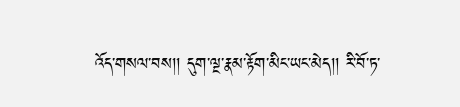འོད་གསལ་བས།། དུག་ལྔ་རྣམ་རྟོག་མིང་ཡང་མེད།། རི་བོ་ཏ་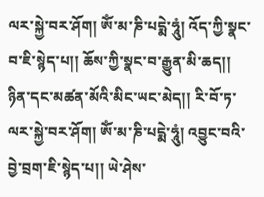ལར་སྐྱེ་བར་ཤོག། ཨོཾ་མ་ཎི་པདྨེ་ཧཱུཾ། འོད་ཀྱི་སྣང་བ་ཇི་སྙེད་པ།། ཆོས་ཀྱི་སྣང་བ་རྒྱུན་མི་ཆད།། ཉིན་དང་མཚན་མོའི་མིང་ཡང་མེད།། རི་བོ་ཏ་ལར་སྐྱེ་བར་ཤོག། ཨོཾ་མ་ཎི་པདྨེ་ཧཱུཾ། འབྱུང་བའི་བྱེ་བྲག་ཇི་སྙེད་པ།། ཡེ་ཤེས་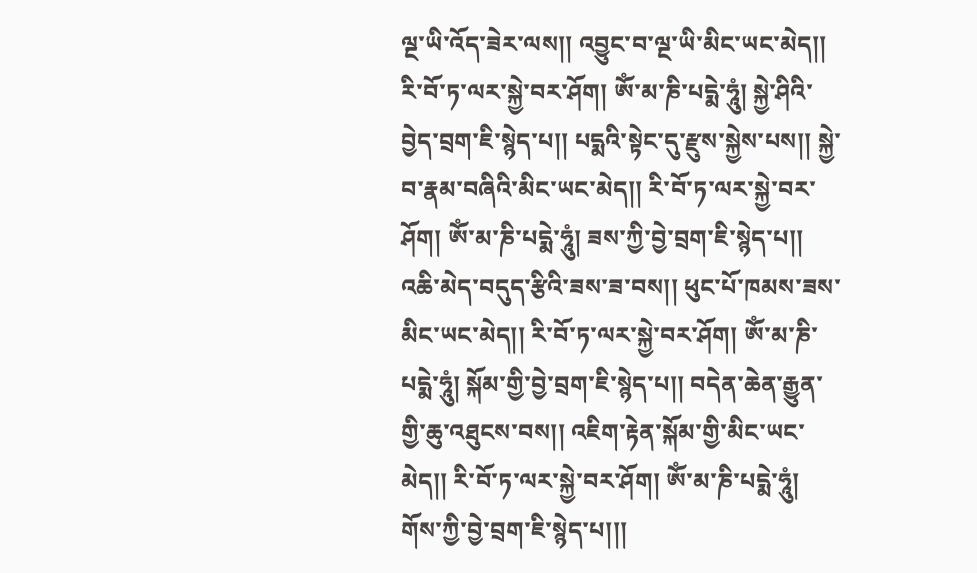ལྔ་ཡི་འོད་ཟེར་ལས།། འབྱུང་བ་ལྔ་ཡི་མིང་ཡང་མེད།། རི་བོ་ཏ་ལར་སྐྱེ་བར་ཤོག། ཨོཾ་མ་ཎི་པདྨེ་ཧཱུཾ། སྐྱེ་ཤིའི་བྱེད་བྲག་ཇི་སྙེད་པ།། པདྨའི་སྟེང་དུ་རྫུས་སྐྱེས་པས།། སྐྱེ་བ་རྣམ་བཞིའི་མིང་ཡང་མེད།། རི་བོ་ཏ་ལར་སྐྱེ་བར་ཤོག། ཨོཾ་མ་ཎི་པདྨེ་ཧཱུཾ། ཟས་ཀྱི་བྱེ་བྲག་ཇི་སྙེད་པ།། འཆི་མེད་བདུད་རྩིའི་ཟས་ཟ་བས།། ཕུང་པོ་ཁམས་ཟས་མིང་ཡང་མེད།། རི་བོ་ཏ་ལར་སྐྱེ་བར་ཤོག། ཨོཾ་མ་ཎི་པདྨེ་ཧཱུཾ། སྐོམ་གྱི་བྱེ་བྲག་ཇི་སྙེད་པ།། བདེན་ཆེན་རྒྱུན་གྱི་ཆུ་འཐུངས་བས།། འཇིག་རྟེན་སྐོམ་གྱི་མིང་ཡང་མེད།། རི་བོ་ཏ་ལར་སྐྱེ་བར་ཤོག། ཨོཾ་མ་ཎི་པདྨེ་ཧཱུཾ། གོས་ཀྱི་བྱེ་བྲག་ཇི་སྙེད་པ།།།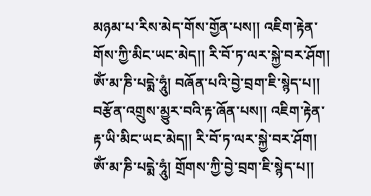མཉམ་པ་རིས་མེད་གོས་གྱོན་པས།། འཇིག་རྟེན་གོས་ཀྱི་མིང་ཡང་མེད།། རི་བོ་ཏ་ལར་སྐྱེ་བར་ཤོག། ཨོཾ་མ་ཎི་པདྨེ་ཧཱུཾ། བཞོན་པའི་བྱེ་བྲག་ཇི་སྙེད་པ།། བརྩོན་འགྲུས་མྱུར་བའི་རྟ་ཞོན་པས།། འཇིག་རྟེན་རྟ་ཡི་མིང་ཡང་མེད།། རི་བོ་ཏ་ལར་སྐྱེ་བར་ཤོག། ཨོཾ་མ་ཎི་པདྨེ་ཧཱུཾ། གྲོགས་ཀྱི་བྱེ་བྲག་ཇི་སྙེད་པ།།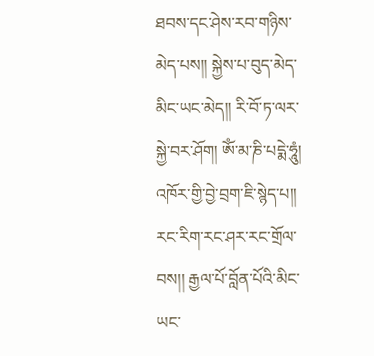ཐབས་དང་ཤེས་རབ་གཉིས་མེད་པས།། སྐྱེས་པ་བུད་མེད་མིང་ཡང་མེད།། རི་བོ་ཏ་ལར་སྐྱེ་བར་ཤོག། ཨོཾ་མ་ཎི་པདྨེ་ཧཱུཾ། འཁོར་གྱི་བྱེ་བྲག་ཇི་སྙེད་པ།། རང་རིག་རང་ཤར་རང་གྲོལ་བས།། རྒྱལ་པོ་བློན་པོའི་མིང་ཡང་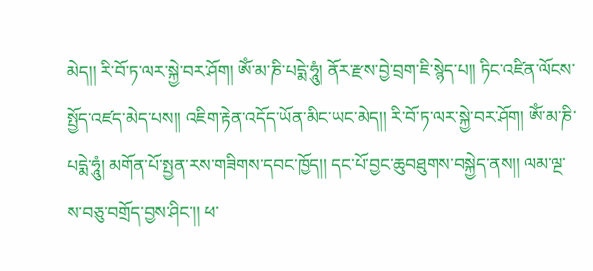མེད།། རི་བོ་ཏ་ལར་སྐྱེ་བར་ཤོག། ཨོཾ་མ་ཎི་པདྨེ་ཧཱུཾ། ནོར་རྫས་བྱེ་བྲག་ཇི་སྙེད་པ།། ཏིང་འཛིན་ལོངས་སྤྱོད་འཛད་མེད་པས།། འཇིག་རྟེན་འདོད་ཡོན་མིང་ཡང་མེད།། རི་བོ་ཏ་ལར་སྐྱེ་བར་ཤོག། ཨོཾ་མ་ཎི་པདྨེ་ཧཱུཾ། མགོན་པོ་སྤྱན་རས་གཟིགས་དབང་ཁྱོད།། དང་པོ་བྱང་ཆུབཐུགས་བསྐྱེད་ནས།། ལམ་ལྔ་ས་བཅུ་བགྲོད་བྱས་ཤིང་།། ཕ་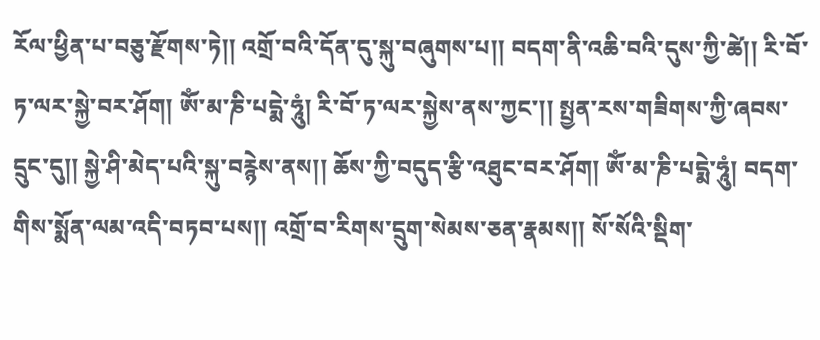རོལ་ཕྱིན་པ་བཅུ་རྫོགས་ཏེ།། འགྲོ་བའི་དོན་དུ་སྐུ་བཞུགས་པ།། བདག་ནི་འཆི་བའི་དུས་ཀྱི་ཚེ།། རི་བོ་ཏ་ལར་སྐྱེ་བར་ཤོག། ཨོཾ་མ་ཎི་པདྨེ་ཧཱུཾ། རི་བོ་ཏ་ལར་སྐྱེས་ནས་ཀྱང་།། སྤྱན་རས་གཟིགས་ཀྱི་ཞབས་དྲུང་དུ།། སྐྱེ་ཤི་མེད་པའི་སྐུ་བརྙེས་ནས།། ཆོས་ཀྱི་བདུད་རྩི་འཐུང་བར་ཤོག། ཨོཾ་མ་ཎི་པདྨེ་ཧཱུཾ། བདག་གིས་སྨོན་ལམ་འདི་བཏབ་པས།། འགྲོ་བ་རིགས་དྲུག་སེམས་ཅན་རྣམས།། སོ་སོའི་སྡིག་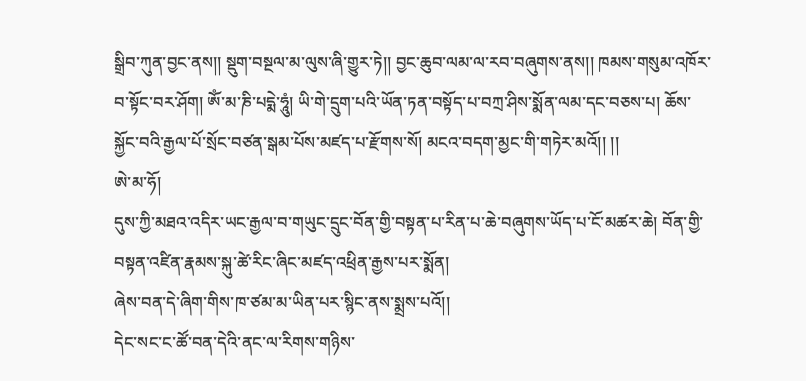སྒྲིབ་ཀུན་བྱང་ནས།། སྡུག་བསྔལ་མ་ལུས་ཞི་གྱུར་ཏེ།། བྱང་ཆུབ་ལམ་ལ་རབ་བཞུགས་ནས།། ཁམས་གསུམ་འཁོར་བ་སྟོང་བར་ཤོག། ཨོཾ་མ་ཎི་པདྨེ་ཧཱུཾ། ཡི་གེ་དྲུག་པའི་ཡོན་ཏན་བསྟོད་པ་བཀྲ་ཤིས་སྨོན་ལམ་དང་བཅས་པ། ཆོས་སྐྱོང་བའི་རྒྱལ་པོ་སྲོང་བཙན་སྒམ་པོས་མཛད་པ་རྫོགས་སོ། མངའ་བདག་མྱང་གི་གཏེར་མའོ།། །།
ཨེ་མ་ཧོ།
དུས་ཀྱི་མཐའ་འདིར་ཡང་རྒྱལ་བ་གཡུང་དྲུང་བོན་གྱི་བསྟན་པ་རིན་པ་ཆེ་བཞུགས་ཡོད་པ་ངོ་མཚར་ཆེ། བོན་གྱི་བསྟན་འཛིན་རྣམས་སྐུ་ཚེ་རིང་ཞིང་མཛད་འཕྲིན་རྒྱས་པར་སྨོན།
ཞེས་བན་དེ་ཞིག་གིས་ཁ་ཙམ་མ་ཡིན་པར་སྙིང་ནས་སྨྲས་པའོ།།
དེང་སང་ང་ཚོ་བན་དེའི་ནང་ལ་རིགས་གཉིས་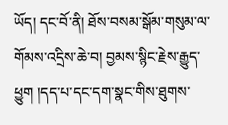ཡོད། དང་བོ་ནི། ཐོས་བསམ་སྒོམ་གསུམ་ལ་གོམས་འདྲིས་ཆེ་བ། བྱམས་སྙིང་རྗེས་རྒྱུད་ཕྱུག །དད་པ་དང་དག་སྣང་གིས་ཐུགས་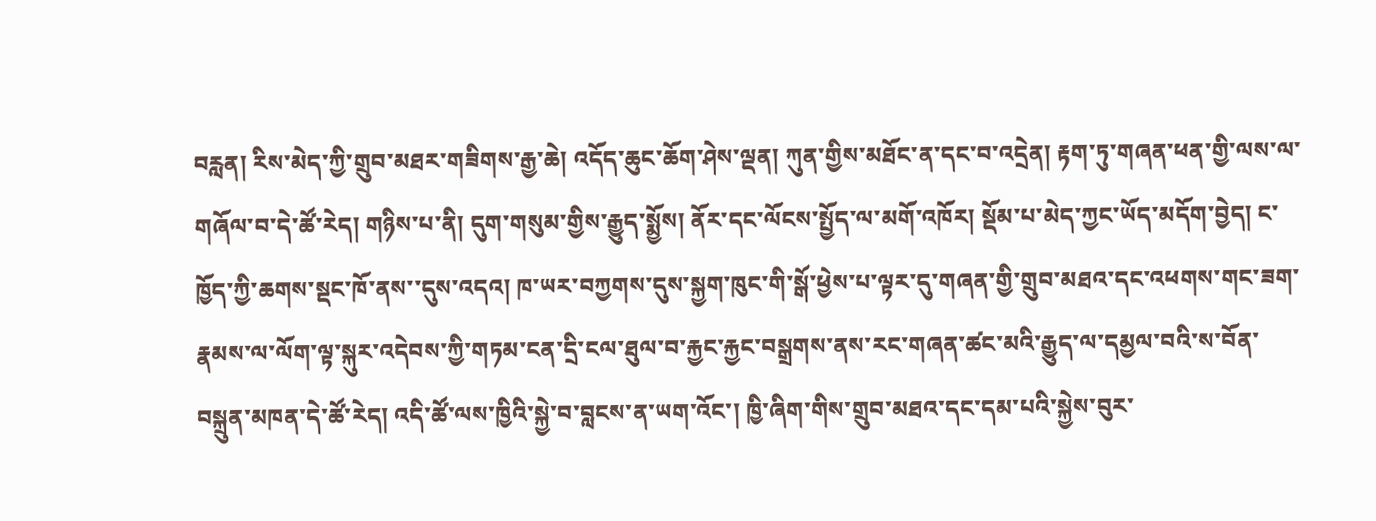བརླན། རིས་མེད་ཀྱི་གྲུབ་མཐར་གཟིགས་རྒྱ་ཆེ། འདོད་ཆུང་ཆོག་ཤེས་ལྡན། ཀུན་གྱིས་མཐོང་ན་དང་བ་འདྲེན། རྟག་ཏུ་གཞན་ཕན་གྱི་ལས་ལ་གཞོལ་བ་དེ་ཚོ་རེད། གཉིས་པ་ནི། དུག་གསུམ་གྱིས་རྒྱུད་སྨྱོས། ནོར་དང་ལོངས་སྤྱོད་ལ་མགོ་འཁོར། སྡོམ་པ་མེད་ཀྱང་ཡོད་མདོག་བྱེད། ང་ཁྱོད་ཀྱི་ཆགས་སྡང་ཁོ་ནས་་དུས་འདའ། ཁ་ཡར་བཀྱགས་དུས་སྐྱག་ཁུང་གི་སྒོ་ཕྱེས་པ་ལྟར་དུ་གཞན་གྱི་གྲུབ་མཐའ་དང་འཕགས་གང་ཟག་རྣམས་ལ་ལོག་ལྟ་སྐུར་འདེབས་ཀྱི་གཏམ་ངན་དྲི་ངལ་ཐུལ་བ་རྐྱང་རྐྱང་བསྒྲགས་ནས་རང་གཞན་ཚང་མའི་རྒྱུད་ལ་དམྱལ་བའི་ས་བོན་བསྐྲུན་མཁན་དེ་ཚོ་རེད། འདི་ཚོ་ལས་ཁྱིའི་སྐྱེ་བ་བླངས་ན་ཡག་འོང་། ཁྱི་ཞིག་གིས་གྲུབ་མཐའ་དང་དམ་པའི་སྐྱེས་བུར་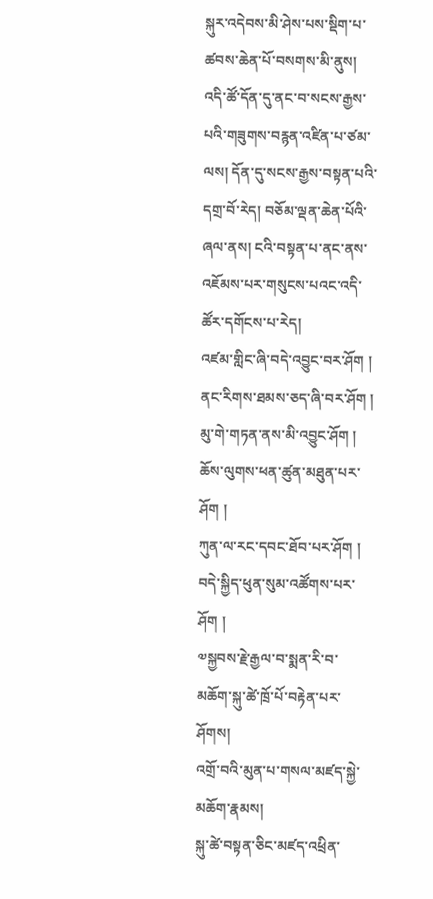སྐུར་འདེབས་མི་ཤེས་པས་སྡིག་པ་ཚབས་ཆེན་པོ་བསགས་མི་ནུས། འདི་ཚོ་དོན་དུ་ནང་བ་སངས་རྒྱས་པའི་གཟུགས་བརྙན་འཛིན་པ་ཙམ་ལས། དོན་དུ་སངས་རྒྱས་བསྟན་པའི་དགྲ་བོ་རེད། བཅོམ་ལྡན་ཆེན་པོའི་ཞལ་ནས། ངའི་བསྟན་པ་ནང་ནས་འཇོམས་པར་གསུངས་པའང་འདི་ཚོར་དགོངས་པ་རེད།
འཛམ་གླིང་ཞི་བདེ་འབྱུང་བར་ཤོག །
ནང་རིགས་ཐམས་ཅད་ཞི་བར་ཤོག །
མུ་གེ་གཏན་ནས་མི་འབྱུང་ཤོག །
ཆོས་ལུགས་ཕན་ཚུན་མཐུན་པར་ཤོག །
ཀུན་ལ་རང་དབང་ཐོབ་པར་ཤོག །
བདེ་སྐྱིད་ཕུན་སུམ་འཚོགས་པར་ཤོག །
༧སྐྱབས་རྗེ་རྒྱལ་བ་སྨན་རི་བ་མཆོག་སྐུ་ཚེ་ཁྲོ་པོ་བརྟེན་པར་ཤོགས།
འགྲོ་བའི་མུན་པ་གསལ་མཛད་སྐྱེ་མཆོག་རྣམས།
སྐུ་ཚེ་བསྟན་ཅིང་མཛད་འཕྲིན་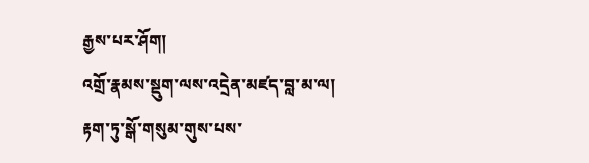རྒྱས་པར་ཤོག།
འགྲོ་རྣམས་སྡུག་ལས་འདྲེན་མཛད་བླ་མ་ལ།
རྟག་ཏུ་སྒོ་གསུམ་གུས་པས་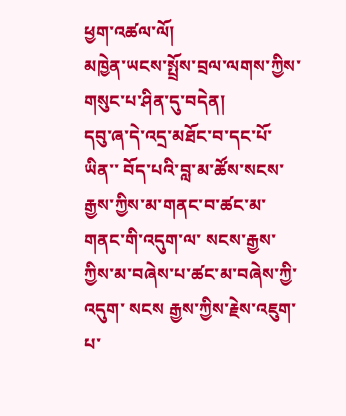ཕྱག་འཚལ་ལོ།
མཁྱེན་ཡངས་སྤྲོས་བྲལ་ལགས་ཀྱིས་གསུང་པ་ཤིན་དུ་བདེན།
དབུ་ཞ་དེ་འདྲ་མཐོང་བ་དང་པོ་ཡིན་་ བོད་པའི་བླ་མ་ཚོས་སངས་རྒྱས་ཀྱིས་མ་གནང་བ་ཚང་མ་གནང་གི་འདུག་ལ་ སངས་རྒྱས་ཀྱིས་མ་བཞེས་པ་ཚང་མ་བཞེས་ཀྱི་འདུག་ སངས རྒྱས་ཀྱིས་རྗེས་འཇུག་པ་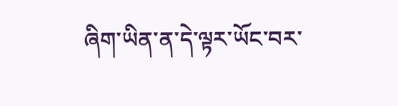ཞིག་ཡིན་ན་དེ་ལྟར་ཡོང་བར་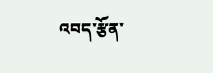འབད་རྩོན་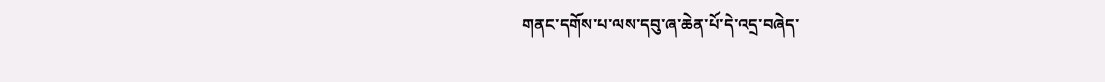གནང་དགོས་པ་ལས་དབུ་ཞ་ཆེན་པོ་དེ་འདྲ་བཞེད་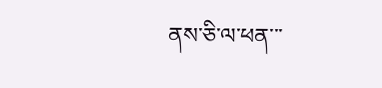ནས་ཅི་ལ་ཕན་་་